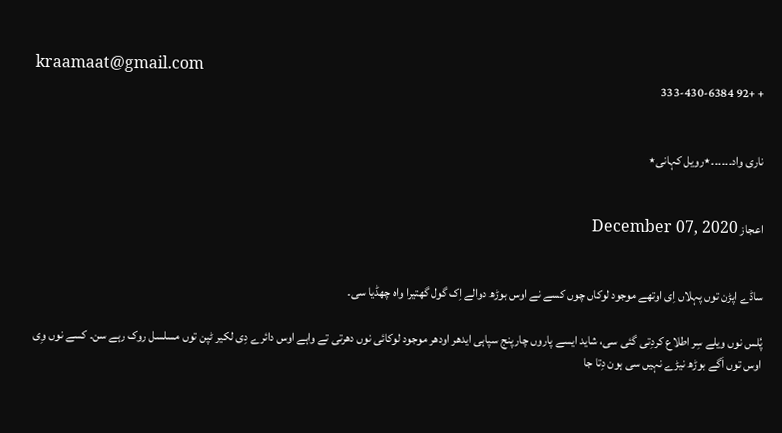kraamaat@gmail.com
+ +92 333-430-6384


ناری واد۔۔۔۔۔۔٭رویل کہانی٭


اعجاز December 07, 2020


ساڈے اپڑن توں پہلاں اِی اوتھے موجود لوکاں چوں کسے نے اوس بوڑھ دوالے اِک گول گھتیرا واہ چھڈیا سی۔

پُلس نوں ویلے سِر اطلاع کردِتی گئی سی، شاید ایسے پاروں چارپنج سپاہی ایدھر اودھر موجود لوکائی نوں دھرتی تے واہے اوس دائرے دِی لکیر ٹپن توں مسلسل روک رہے سن۔ کسے نوں وِی اوس توں اَگے بوڑھ نیڑے نہیں سی ہون دِتا جا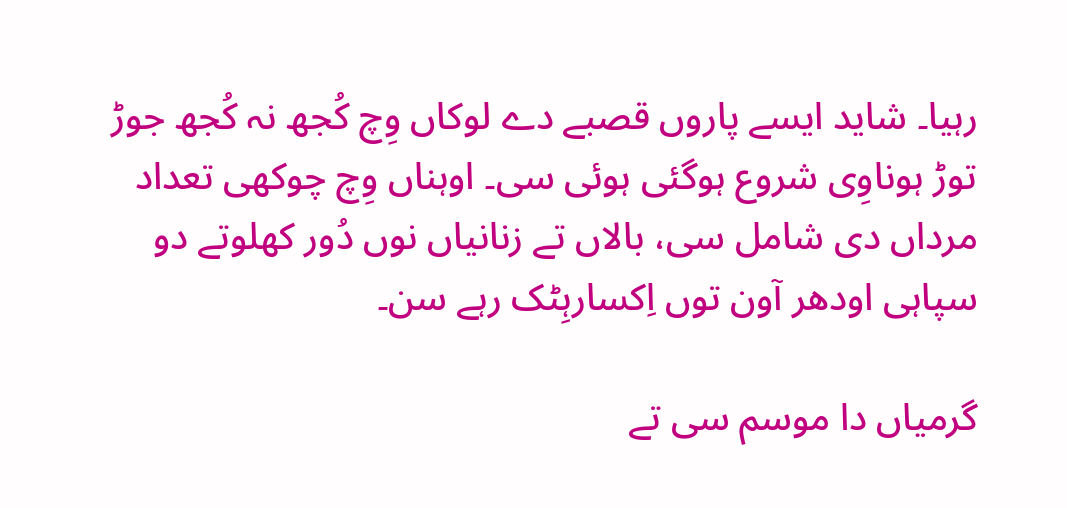رہیا۔ شاید ایسے پاروں قصبے دے لوکاں وِچ کُجھ نہ کُجھ جوڑ توڑ ہوناوِی شروع ہوگئی ہوئی سی۔ اوہناں وِچ چوکھی تعداد مرداں دی شامل سی، بالاں تے زنانیاں نوں دُور کھلوتے دو سپاہی اودھر آون توں اِکسارہِٹک رہے سن۔

گرمیاں دا موسم سی تے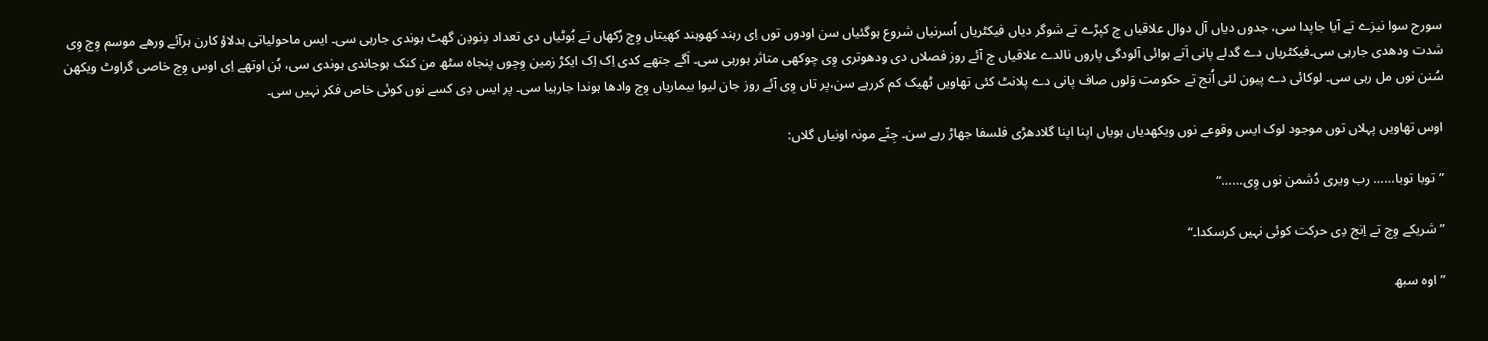سورج سوا نیزے تے آیا جاپدا سی، جدوں دیاں آل دوال علاقیاں چ کپڑے تے شوگر دیاں فیکٹریاں اُسرنیاں شروع ہوگئیاں سن اودوں توں اِی رہند کھوہند کھیتاں وِچ رُکھاں تے بُوٹیاں دی تعداد دِنودِن گھٹ ہوندی جارہی سی۔ ایس ماحولیاتی بدلاؤ کارن ہرآئے ورھے موسم وِچ وِی شدت ودھدی جارہی سی۔فیکٹریاں دے گدلے پانی اَتے ہوائی آلودگی پاروں نالدے علاقیاں چ آئے روز فصلاں دی ودھوتری وِی چوکھی متاثر ہورہی سی۔ اَگے جتھے کدی اِک اِک ایکڑ زمین وِچوں پنجاہ سٹھ من کنک ہوجاندی ہوندی سی، ہُن اوتھے اِی اوس وِچ خاصی گراوٹ ویکھن سُنن نوں مل رہی سی۔ لوکائی دے پیون لئی اُنج تے حکومت وَلوں صاف پانی دے پلانٹ کئی تھاویں ٹھیک کم کررہے سن،پر تاں وِی آئے روز جان لیوا بیماریاں وِچ وادھا ہوندا جارہیا سی۔ پر ایس دِی کسے نوں کوئی خاص فکر نہیں سی۔

اوس تھاویں پہلاں توں موجود لوک ایس وقوعے نوں ویکھدیاں ہویاں اپنا اپنا گلادھڑی فلسفا جھاڑ رہے سن۔ جِنّے مونہ اونیاں گلاں:

”توبا توبا…… رب ویری دُشمن نوں وِی……“

”شریکے وِچ تے اِنج دِی حرکت کوئی نہیں کرسکدا۔“

”اوہ سبھ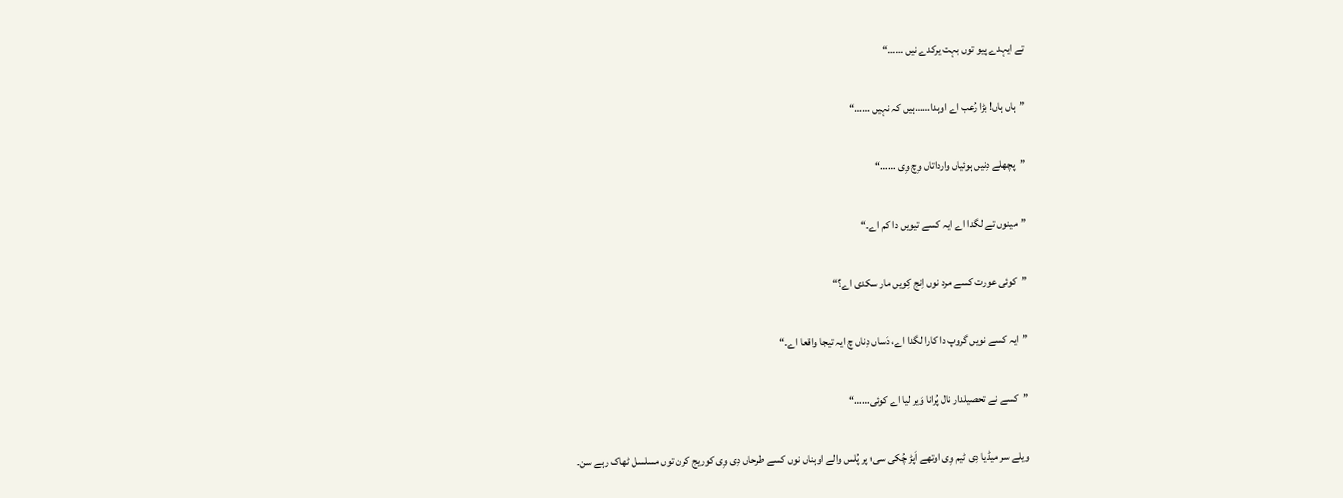تے ایہدے پیو توں بہت یرکدے نیں ……“

”ہاں ہاں! بڑا رُعب اے اوہدا……ہیں کہ نہیں ……“

”پچھلے دِنیں ہوئیاں وارداتاں وِچ وِی ……“

”مینوں تے لگدا اے ایہ کسے تیویں دا کم اے۔“

”کوئی عورت کسے مرد نوں اِنج کِویں مار سکدی اے؟“

”ایہ کسے نویں گروپ دا کارا لگدا اے، دَساں دِناں چ ایہ تیجا واقعا اے۔“

”کسے نے تحصیلدار نال پُرانا وَیر لیا اے کوئی……“

ویلے سر میڈیا دِی ٹیم وِی اوتھے اَپڑ چُکی سی؛ پر پُلس والے اوہناں نوں کسے طرحاں دِی وِی کوریج کرن توں مسلسل ٹھاک رہے سن۔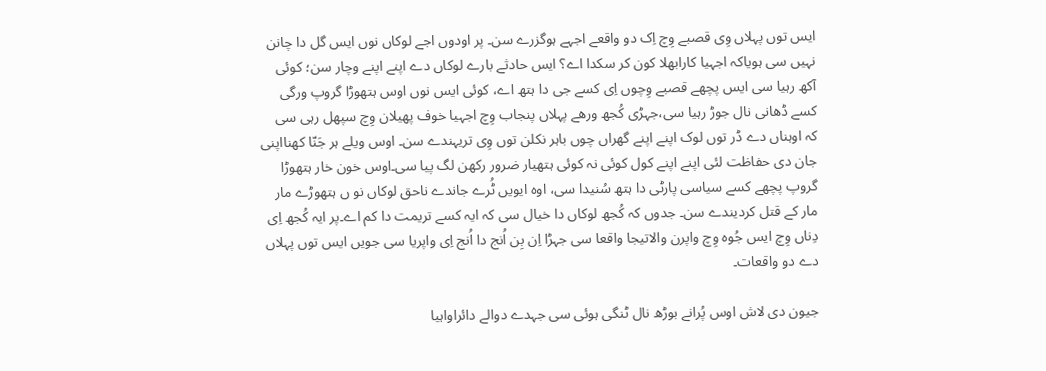ایس توں پہلاں وِی قصبے وِچ اِک دو واقعے اجہے ہوگزرے سن۔ پر اودوں اجے لوکاں نوں ایس گل دا چانن نہیں سی ہویاکہ اجہیا کارابھلا کون کر سکدا اے؟ ایس حادثے بارے لوکاں دے اپنے اپنے وچار سن؛ کوئی آکھ رہیا سی ایس پچھے قصبے وِچوں اِی کسے جی دا ہتھ اے، کوئی ایس نوں اوس ہتھوڑا گروپ ورگی کسے ڈھانی نال جوڑ رہیا سی،جہڑی کُجھ ورھے پہلاں پنجاب وِچ اجہیا خوف پھیلان وِچ سپھل رہی سی کہ اوہناں دے ڈر توں لوک اپنے اپنے گھراں چوں باہر نکلن توں وِی تریہندے سن۔ اوس ویلے ہر جَنّا کھنااپنی جان دی حفاظت لئی اپنے اپنے کول کوئی نہ کوئی ہتھیار ضرور رکھن لگ پیا سی۔اوس خون خار ہتھوڑا گروپ پچھے کسے سیاسی پارٹی دا ہتھ سُنیدا سی، اوہ ایویں ٹُرے جاندے ناحق لوکاں نو ں ہتھوڑے مار مار کے قتل کردیندے سن۔ جدوں کہ کُجھ لوکاں دا خیال سی کہ ایہ کسے تریمت دا کم اے۔پر ایہ کُجھ اِی دِناں وِچ ایس جُوہ وِچ واپرن والاتیجا واقعا سی جہڑا اِن بِن اُنج دا اُنج اِی واپریا سی جویں ایس توں پہلاں دے دو واقعات۔

جیون دی لاش اوس پُرانے بوڑھ نال ٹنگی ہوئی سی جہدے دوالے دائراواہیا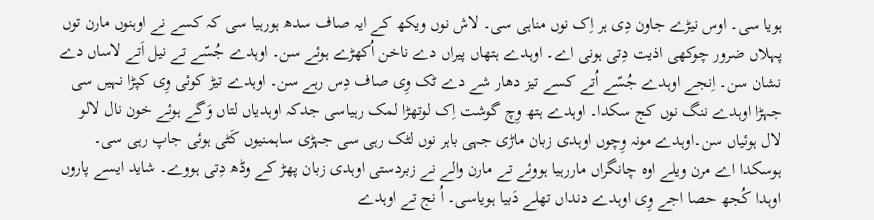ہویا سی۔ اوس نیڑے جاون دِی ہر اِک نوں مناہی سی۔ لاش نوں ویکھ کے ایہ صاف سدھ ہورہیا سی کہ کسے نے اوہنوں مارن توں پہلاں ضرور چوکھی اذیت دِتی ہونی اے۔ اوہدے ہتھاں پیراں دے ناخن اُکھڑے ہوئے سن۔ اوہدے جُسّے تے نیل اَتے لاساں دے نشان سن۔ اِنجے اوہدے جُسّے اُتے کسے تیز دھار شے دے ٹک وِی صاف دِس رہے سن۔ اوہدے تیڑ کوئی وِی کپڑا نہیں سی جہڑا اوہدے ننگ نوں کج سکدا۔ اوہدے ہتھ وِچ گوشت اِک لوتھڑا لمک رہیاسی جدکہ اوہدیاں لتاں وَگے ہوئے خون نال لالو لال ہوئیاں سن۔اوہدے مونہ وِچوں اوہدی زبان ماڑی جہی باہر نوں لٹک رہی سی جہڑی ساہمنیوں کَٹی ہوئی جاپ رہی سی۔ ہوسکدا اے مرن ویلے اوہ چانگراں ماررہیا ہووئے تے مارن والے نے زبردستی اوہدی زبان پھڑ کے وڈھ دِتی ہووے۔ شاید ایسے پاروں اوہدا کُجھ حصا اجے وِی اوہدے دنداں تھلے دَبیا ہویاسی۔ اُ نج تے اوہدے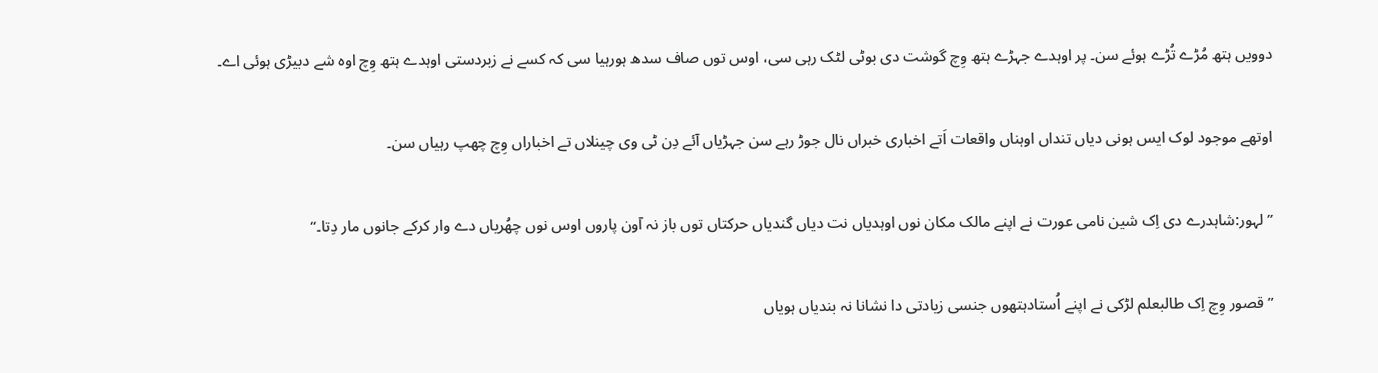دوویں ہتھ مُڑے تُڑے ہوئے سن۔ پر اوہدے جہڑے ہتھ وِچ گوشت دی بوٹی لٹک رہی سی، اوس توں صاف سدھ ہورہیا سی کہ کسے نے زبردستی اوہدے ہتھ وِچ اوہ شے دبیڑی ہوئی اے۔

اوتھے موجود لوک ایس ہونی دیاں تنداں اوہناں واقعات اَتے اخباری خبراں نال جوڑ رہے سن جہڑیاں آئے دِن ٹی وی چینلاں تے اخباراں وِچ چھپ رہیاں سن۔

”لہور:شاہدرے دی اِک شین نامی عورت نے اپنے مالک مکان نوں اوہدیاں نت دیاں گندیاں حرکتاں توں باز نہ آون پاروں اوس نوں چھُریاں دے وار کرکے جانوں مار دِتا۔“

”قصور وِچ اِک طالبعلم لڑکی نے اپنے اُستادہتھوں جنسی زیادتی دا نشانا نہ بندیاں ہویاں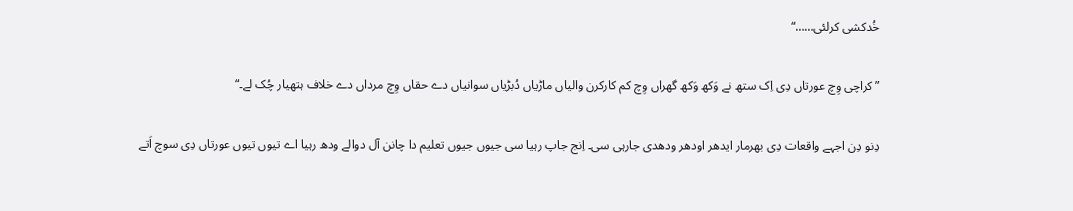خُدکشی کرلئی……“

”کراچی وِچ عورتاں دِی اِک ستھ نے وَکھ وَکھ گھراں وِچ کم کارکرن والیاں ماڑیاں دُبڑیاں سوانیاں دے حقاں وِچ مرداں دے خلاف ہتھیار چُک لے۔“

دِنو دِن اجہے واقعات دِی بھرمار ایدھر اودھر ودھدی جارہی سی۔ اِنج جاپ رہیا سی جیوں جیوں تعلیم دا چانن آل دوالے ودھ رہیا اے تیوں تیوں عورتاں دِی سوچ اَتے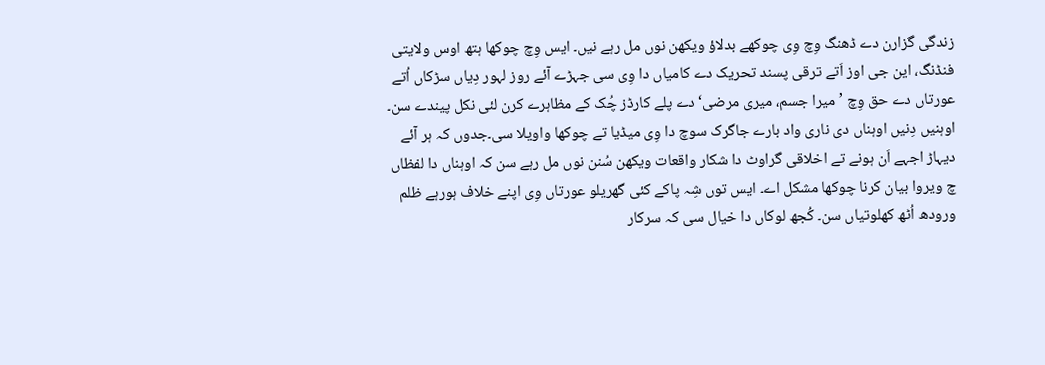زندگی گزارن دے ڈھنگ وِچ وِی چوکھے بدلاؤ ویکھن نوں مل رہے نیں۔ ایس وِچ چوکھا ہتھ اوس ولایتی فنڈنگ، این جی اوز اَتے ترقی پسند تحریک دے کامیاں دا وِی سی جہڑے آئے روز لہور دِیاں سڑکاں اُتے عورتاں دے حق وِچ ’میرا جسم، میری مرضی‘ دے پلے کارڈز چُک کے مظاہرے کرن لئی نکل پیندے سن۔ اوہنیں دِنیں اوہناں دی ناری واد بارے جاگرک سوچ دا وِی میڈیا تے چوکھا واویلا سی۔جدوں کہ ہر آئے دیہاڑ اجہے اَن ہونے تے اخلاقی گراوٹ دا شکار واقعات ویکھن سُنن نوں مل رہے سن کہ اوہناں دا لفظاں چ ویروا بیان کرنا چوکھا مشکل اے۔ ایس توں شِہ پاکے کئی گھریلو عورتاں وِی اپنے خلاف ہورہے ظلم ورودھ اُٹھ کھلوتیاں سن۔ کُجھ لوکاں دا خیال سی کہ سرکار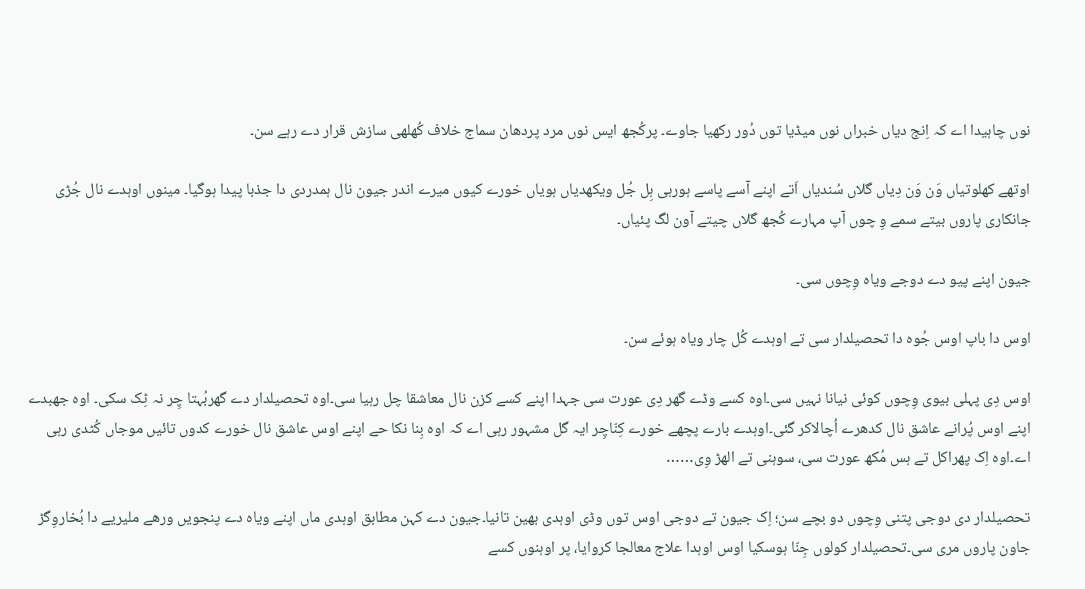نوں چاہیدا اے کہ اِنج دیاں خبراں نوں میڈیا توں دُور رکھیا جاوے۔ پرکُجھ ایس نوں مرد پردھان سماج خلاف کُھلھی سازش قرار دے رہے سن۔

اوتھے کھلوتیاں وَن وَن دِیاں گلاں سُندیاں اَتے اپنے آسے پاسے ہورہی ہِل جُل ویکھدیاں ہویاں خورے کیوں میرے اندر جیون نال ہمدردی دا جذبا پیدا ہوگیا۔ مینوں اوہدے نال جُڑی جانکاری پاروں بیتے سمے وِ چوں آپ مہارے کُجھ گلاں چیتے آون لگ پئیاں۔

جیون اپنے پیو دے دوجے ویاہ وِچوں سی۔

اوس دا باپ اوس جُوہ دا تحصیلدار سی تے اوہدے کُل چار ویاہ ہوئے سن۔

اوس دِی پہلی بیوی وِچوں کوئی نیانا نہیں سی۔اوہ کسے وڈے گھر دِی عورت سی جہدا اپنے کسے کزن نال معاشقا چل رہیا سی۔اوہ تحصیلدار دے گھربُہتا چِر نہ ٹِک سکی۔ اوہ جھبدے اپنے اوس پُرانے عاشق نال کدھرے اُچالاکر گئی۔اوہدے بارے پچھے خورے کِنّاچِر ایہ گل مشہور رہی اے کہ اوہ بِنا نکا حے اپنے اوس عاشق نال خورے کدوں تائیں موجاں کُٹدی رہی اے۔اوہ اِک پھراکل تے ہس مُکھ عورت سی، سوہنی تے الھڑ وِی……

تحصیلدار دی دوجی پتنی وِچوں دو بچے سن؛ اِک جیون تے دوجی اوس توں وڈی اوہدی بھین تانیا۔جیون دے کہن مطابق اوہدی ماں اپنے ویاہ دے پنجویں ورھے ملیریے دا بُخاروِگڑ جاون پاروں مری سی۔تحصیلدار کولوں جِنّا ہوسکیا اوس اوہدا علاج معالجا کروایا، پر اوہنوں کسے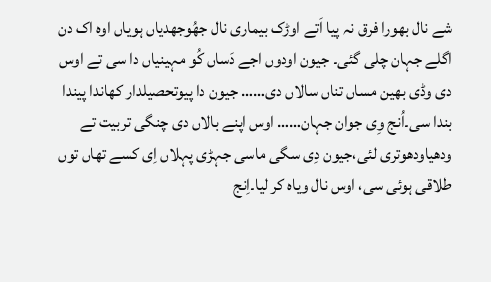شے نال بھورا فرق نہ پیا اَتے اوڑک بیماری نال جھُوجھدیاں ہویاں اوہ اک دن اگلے جہان چلی گئی۔ جیون اودوں اجے دَساں کُو مہینیاں دا سی تے اوس دی وڈی بھین مساں تناں سالاں دی…… جیون دا پیوتحصیلدار کھاندا پیندا بندا سی۔اُنج وِی جوان جہان…… اوس اپنے بالاں دی چنگی تربیت تے ودھیاودھوتری لئی،جیون دِی سگی ماسی جہڑی پہلاں اِی کسے تھاں توں طلاقی ہوئی سی، اوس نال ویاہ کر لیا۔اِنج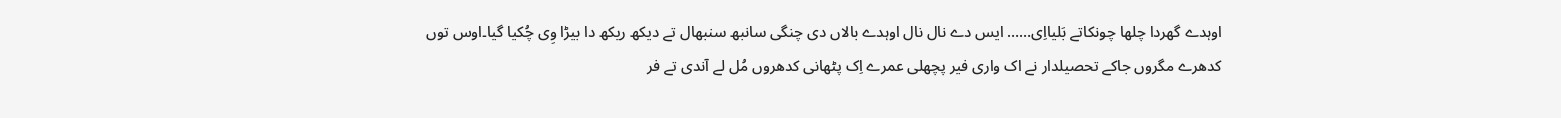اوہدے گھردا چلھا چونکاتے بَلیااِی…… ایس دے نال نال اوہدے بالاں دی چنگی سانبھ سنبھال تے دیکھ ریکھ دا بیڑا وِی چُکیا گیا۔اوس توں کدھرے مگروں جاکے تحصیلدار نے اک واری فیر پچھلی عمرے اِک پٹھانی کدھروں مُل لے آندی تے فر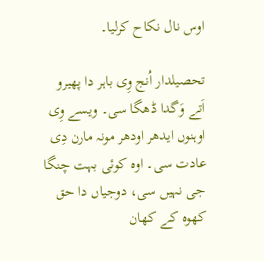اوس نال نکاح کرلیا۔

تحصیلدار اُنج وِی باہر دا پھیرو اَتے وَگدا ڈھگا سی۔ ویسے وِی اوہنوں ایدھر اودھر مونہ مارن دِی عادت سی۔ اوہ کوئی بہت چنگا جی نہیں سی، دوجیاں دا حق کھوہ کے کھان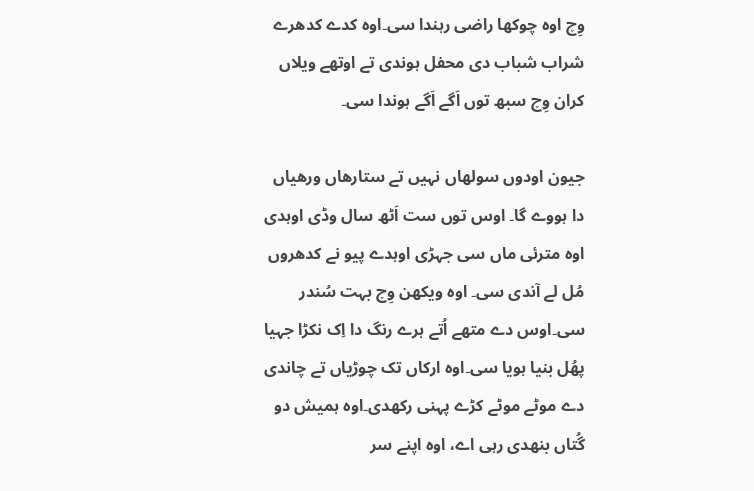وِچ اوہ چوکھا راضی رہندا سی۔اوہ کدے کدھرے شراب شباب دی محفل ہوندی تے اوتھے ویلاں کران وِچ سبھ توں اَگے اَگے ہوندا سی۔

جیون اودوں سولھاں نہیں تے ستارھاں ورھیاں دا ہووے گا۔ اوس توں ست اَٹھ سال وڈی اوہدی اوہ مترئی ماں سی جہڑی اوہدے پیو نے کدھروں مُل لے آندی سی۔ اوہ ویکھن وِچ بہت سُندر سی۔اوس دے متھے اُتے ہرے رنگ دا اِک نکڑا جہیا پھُل بنیا ہویا سی۔اوہ ارکاں تک چوڑیاں تے چاندی دے موٹے موٹے کڑے پہنی رکھدی۔اوہ ہمیش دو گُتاں بنھدی رہی اے، اوہ اپنے سر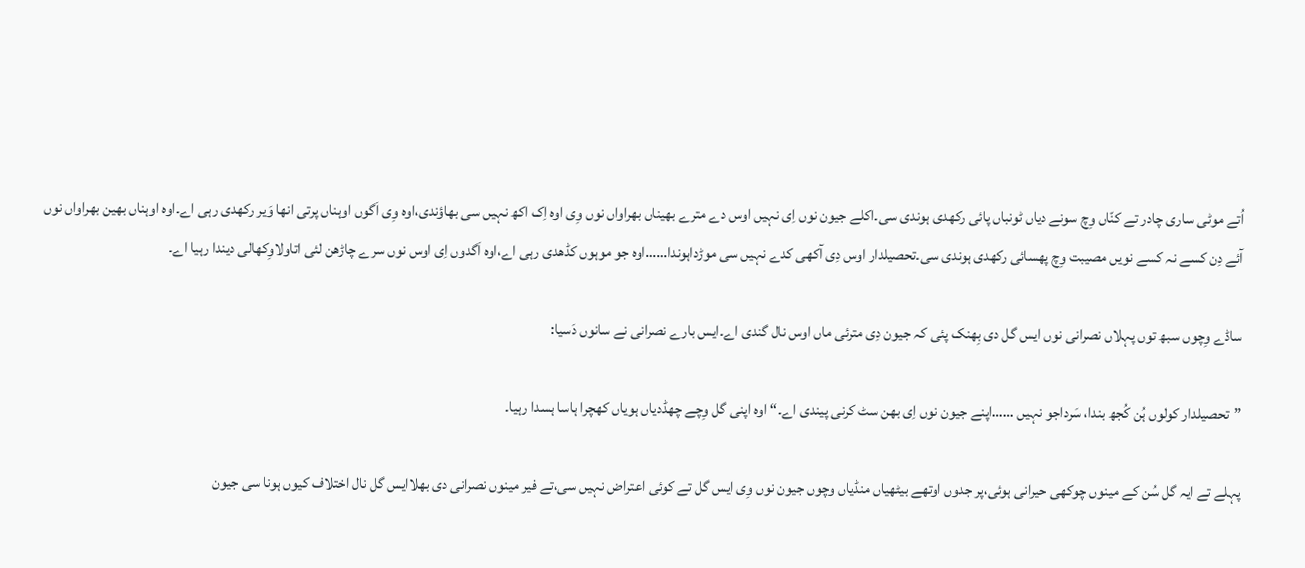اُتے موٹی ساری چادر تے کنّاں وِچ سونے دیاں ٹونباں پائی رکھدی ہوندی سی۔اکلے جیون نوں اِی نہیں اوس دے مترے بھیناں بھراواں نوں وِی اوہ اِک اکھ نہیں سی بھاؤندی،اوہ وِی اَگوں اوہناں پرتی انھا وَیر رکھدی رہی اے۔اوہ اوہناں بھین بھراواں نوں آئے دِن کسے نہ کسے نویں مصیبت وِچ پھسائی رکھدی ہوندی سی۔تحصیلدار اوس دِی آکھی کدے نہیں سی موڑداہوندا……اوہ جو موہوں کڈھدی رہی اے،اوہ اَگدوں اِی اوس نوں سرے چاڑھن لئی اتاولاوِکھالی دیندا رہیا اے۔

ساڈے وِچوں سبھ توں پہلاں نصرانی نوں ایس گل دی بِھنک پئی کہ جیون دِی مترئی ماں اوس نال گندی اے۔ایس بارے نصرانی نے سانوں دَسیا:

”تحصیلدار کولوں ہُن کُجھ بندا، سَرداجو نہیں ……اپنے جیون نوں اِی بھن سٹ کرنی پیندی اے۔“ اوہ اپنی گل وِچے چھڈدیاں ہویاں کھچرا ہاسا ہسدا رہیا۔

پہلے تے ایہ گل سُن کے مینوں چوکھی حیرانی ہوئی،پر جدوں اوتھے بیٹھیاں منڈیاں وچوں جیون نوں وِی ایس گل تے کوئی اعتراض نہیں سی،تے فیر مینوں نصرانی دی بھلاایس گل نال اختلاف کیوں ہونا سی جیون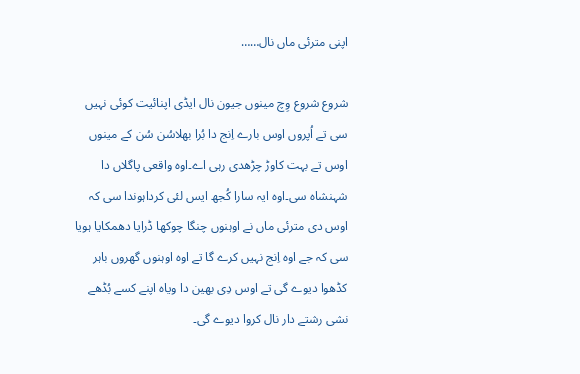اپنی مترئی ماں نال……

شروع شروع وِچ مینوں جیون نال ایڈی اپنائیت کوئی نہیں سی تے اُپروں اوس بارے اِنج دا بُرا بھلاسُن سُن کے مینوں اوس تے بہت کاوڑ چڑھدی رہی اے۔اوہ واقعی پاگلاں دا شہنشاہ سی۔اوہ ایہ سارا کُجھ ایس لئی کرداہوندا سی کہ اوس دی مترئی ماں نے اوہنوں چنگا چوکھا ڈرایا دھمکایا ہویا سی کہ جے اوہ اِنج نہیں کرے گا تے اوہ اوہنوں گھروں باہر کڈھوا دیوے گی تے اوس دِی بھین دا ویاہ اپنے کسے بُڈھے نشی رشتے دار نال کروا دیوے گی۔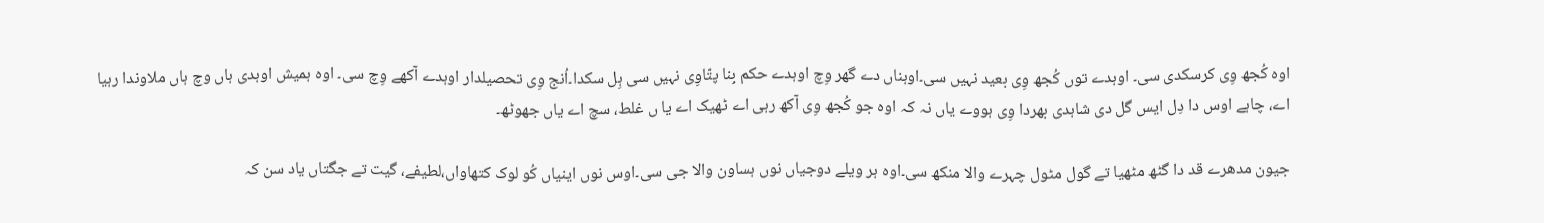اوہ کُجھ وِی کرسکدی سی۔ اوہدے توں کُجھ وِی بعید نہیں سی۔اوہناں دے گھر وِچ اوہدے حکم بِنا پتّاوِی نہیں سی ہِل سکدا۔اُنج وِی تحصیلدار اوہدے آکھے وِچ سی۔ اوہ ہمیش اوہدی ہاں وچ ہاں ملاوندا رہیا اے، چاہے اوس دا دِل ایس گل دی شاہدی بھردا وِی ہووے یاں نہ کہ اوہ جو کُجھ وِی آکھ رہی اے ٹھیک اے یا ں غلط، سچ اے یاں جھوٹھ۔

جیون مدھرے قد دا گٹھ مٹھیا تے گول مٹول چہرے والا منکھ سی۔اوہ ہر ویلے دوجیاں نوں ہساون والا جی سی۔اوس نوں اینیاں کُو لوک کتھاواں،لطیفے، گیت تے جگتاں یاد سن کہ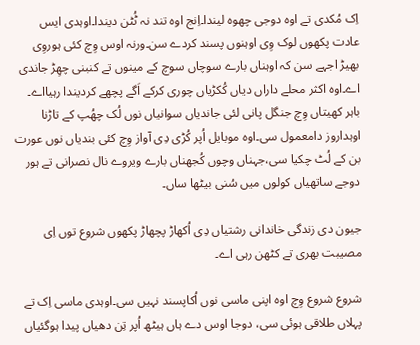اِک مُکدی تے اوہ دوجی چھوہ لیندا۔اِنج اوہ تند نہ ٹُٹن دیندا۔اوہدی ایس عادت پکھوں لوک وِی اوہنوں پسند کردے سن۔ورنہ اوس وِچ کئی ہوروِی بھیڑ اجہے سن کہ اوہناں بارے سوچاں سوچ کے مینوں تے کنبنی چھِڑ جاندی اے۔اوہ اکثر محلے داراں دیاں کُکڑیاں چوری کرکے اَگے پچھے کردیندا رہیااے۔ باہر کھیتاں وِچ جنگل پانی لئی جاندیاں سوانیاں نوں لُک چھُپ کے تاڑنا اوہداروز دامعمول سی۔اوہ موبایل اُپر کُڑی دِی آواز وِچ کئی بندیاں نوں عورت بن کے لُٹ چکیا سی،جہناں وچوں کُجھناں بارے ویروے نال نصرانی تے ہور دوجے ساتھیاں کولوں میں سُنی بیٹھا ساں۔

جیون دی زندگی خاندانی رشتیاں دِی اُکھاڑ پچھاڑ پکھوں شروع توں اِی مصیبت بھری تے کٹھن رہی اے۔

شروع شروع وِچ اوہ اپنی ماسی نوں اُکاپسند نہیں سی۔اوہدی ماسی اِک تے پہلاں طلاقی ہوئی سی، دوجا اوس دے ہاں ہیٹھ اُپر تِن دھیاں پیدا ہوگئیاں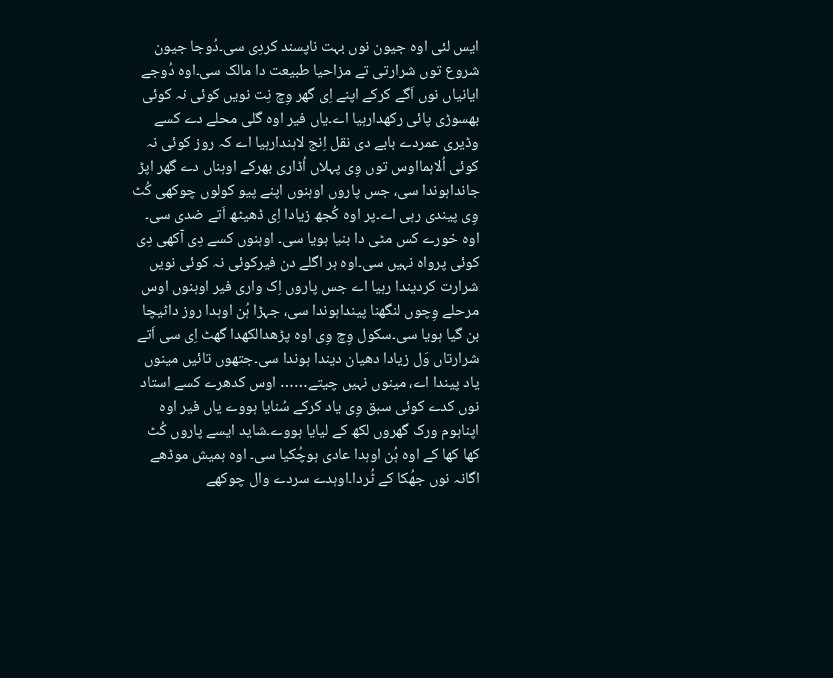ایس لئی اوہ جیون نوں بہت ناپسند کردِی سی۔دُوجا جیون شروع توں شرارتی تے مزاحیا طبیعت دا مالک سی۔اوہ دُوجے ایانیاں نوں اَگے کرکے اپنے اِی گھر وِچ نِت نویں کوئی نہ کوئی بھسوڑی پائی رکھدارہیا اے۔یاں فیر اوہ گلی محلے دے کسے وڈیری عمردے بابے دی نقل اِنج لاہندارہیا اے کہ روز کوئی نہ کوئی اُلاہمااوس توں وِی پہلاں اُڈاری بھرکے اوہناں دے گھر اپڑ جانداہوندا سی، جس پاروں اوہنوں اپنے پیو کولوں چوکھی کُٹ وِی پیندی رہی اے۔پر اوہ کُجھ زیادا اِی ڈھیٹھ اَتے ضدی سی۔ اوہ خورے کس مٹی دا بنیا ہویا سی۔ اوہنوں کسے دِی آکھی دِی کوئی پرواہ نہیں سی۔اوہ ہر اگلے دن فیرکوئی نہ کوئی نویں شرارت کردیندا رہیا اے جس پاروں اِک واری فیر اوہنوں اوس مرحلے وِچوں لنگھنا پینداہوندا سی، جہڑا ہُن اوہدا روز داٹیچا بن گیا ہویا سی۔سکول وِچ وِی اوہ پڑھدالکھدا گھٹ اِی سی اَتے شرارتاں وَل زیادا دھیان دیندا ہوندا سی۔جتھوں تائیں مینوں یاد پیندا اے، مینوں نہیں چیتے…… اوس کدھرے کسے استاد نوں کدے کوئی سبق وِی یاد کرکے سُنایا ہووے یاں فیر اوہ اپناہوم ورک گھروں لکھ کے لیایا ہووے۔شاید ایسے پاروں کُٹ کھا کھا کے اوہ ہُن اوہدا عادی ہوچُکیا سی۔ اوہ ہمیش موڈھے اگانہ نوں جھُکا کے ٹُردا۔اوہدے سردے وال چوکھے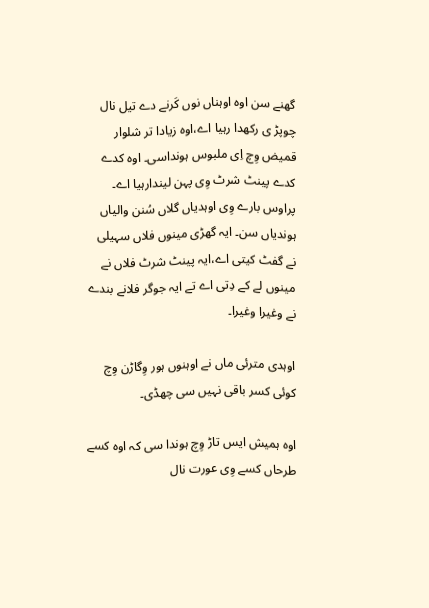گھنے سن اوہ اوہناں نوں کَرنے دے تیل نال چوپڑ ی رکھدا رہیا اے،اوہ زیادا تر شلوار قمیض وِچ اِی ملبوس ہونداسی۔ اوہ کدے کدے پینٹ شرٹ وِی پہن لیندارہیا اے۔ پراوس بارے وِی اوہدیاں گلاں سُنن والیاں ہوندیاں سن۔ ایہ گھڑی مینوں فلاں سہیلی نے گفٹ کیتی اے،ایہ پینٹ شرٹ فلاں نے مینوں لے کے دِتی اے تے ایہ جوگر فلانے بندے نے وغیرا وغیرا۔

اوہدی مترئی ماں نے اوہنوں ہور وِگاڑن وِچ کوئی کسر باقی نہیں سی چھڈی۔

اوہ ہمیش ایس تاڑ وِچ ہوندا سی کہ اوہ کسے طرحاں کسے وِی عورت نال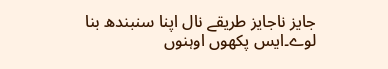جایز ناجایز طریقے نال اپنا سنبندھ بنا لوے۔ایس پکھوں اوہنوں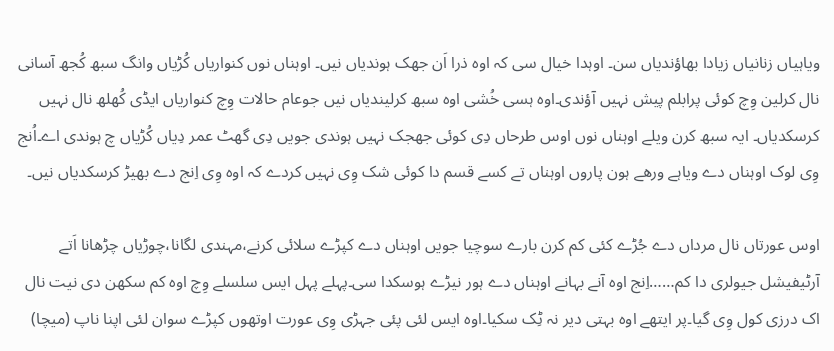ویاہیاں زنانیاں زیادا بھاؤندیاں سن۔ اوہدا خیال سی کہ اوہ ذرا اَن جھک ہوندیاں نیں۔ اوہناں نوں کنواریاں کُڑیاں وانگ سبھ کُجھ آسانی نال کرلین وِچ کوئی پرابلم پیش نہیں آؤندی۔اوہ ہسی خُشی اوہ سبھ کرلیندیاں نیں جوعام حالات وِچ کنواریاں ایڈی کُھلھ نال نہیں کرسکدیاں۔ ایہ سبھ کرن ویلے اوہناں نوں اوس طرحاں دِی کوئی جھجک نہیں ہوندی جویں دِی گھٹ عمر دِیاں کُڑیاں چ ہوندی اے۔اُنج وِی لوک اوہناں دے ویاہے ورھے ہون پاروں اوہناں تے کسے قسم دا کوئی شک وِی نہیں کردے کہ اوہ وِی اِنج دے بھیڑ کرسکدیاں نیں۔

اوس عورتاں نال مرداں دے جُڑے کئی کم کرن بارے سوچیا جویں اوہناں دے کپڑے سلائی کرنے،مہندی لگانا،چوڑیاں چڑھانا اَتے آرٹیفیشل جیولری دا کم……اِنج اوہ آنے بہانے اوہناں دے ہور نیڑے ہوسکدا سی۔پہلے پہل ایس سلسلے وِچ اوہ کم سکھن دی نیت نال اک درزی کول وِی گیا۔پر ایتھے اوہ بہتی دیر نہ ٹِک سکیا۔اوہ ایس لئی پئی جہڑی وِی عورت اوتھوں کپڑے سوان لئی اپنا ناپ (میچا)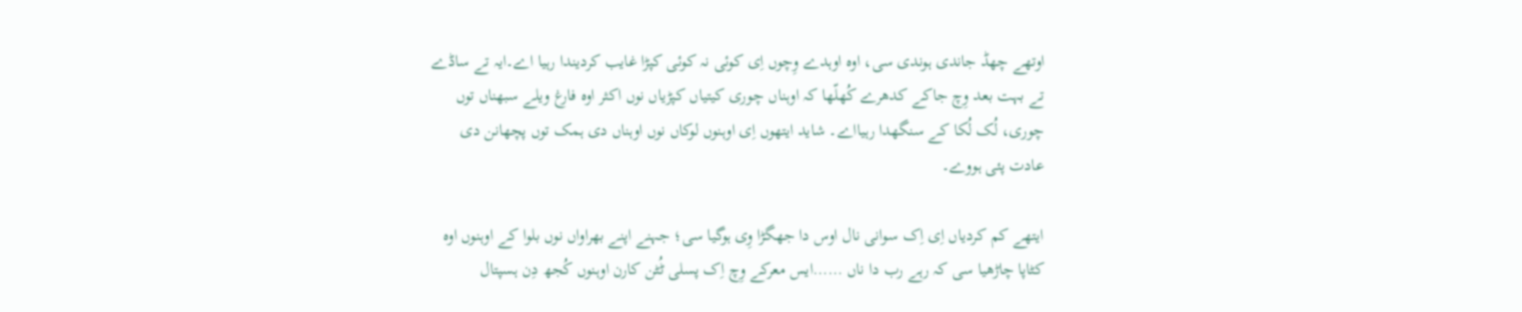اوتھے چھڈ جاندی ہوندی سی، اوہ اوہدے وِچوں اِی کوئی نہ کوئی کپڑا غایب کردیندا رہیا اے۔ایہ تے ساڈے تے بہت بعد وِچ جاکے کدھرے کُھلّھا کہ اوہناں چوری کیتیاں کپڑیاں نوں اکثر اوہ فارغ ویلے سبھناں توں چوری، لُک لُکا کے سنگھدا رہیااے۔ شاید ایتھوں اِی اوہنوں لوکاں نوں اوہناں دی ہمک توں پچھانن دی عادت پئی ہووے۔

ایتھے کم کردیاں اِی اِک سوانی نال اوس دا جھگڑا وِی ہوگیا سی؛ جہنے اپنے بھراواں نوں بلوا کے اوہنوں اوہ کٹاپا چاڑھیا سی کہ رہے رب دا ناں ……ایس معرکے وِچ اِک پسلی ٹُٹن کارن اوہنوں کُجھ دِن ہسپتال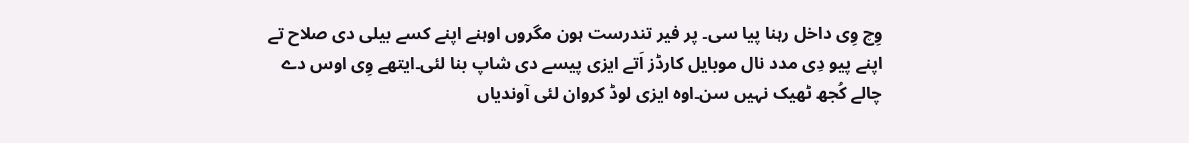وِچ وِی داخل رہنا پیا سی۔ پر فیر تندرست ہون مگروں اوہنے اپنے کسے بیلی دی صلاح تے اپنے پیو دِی مدد نال موبایل کارڈز اَتے ایزی پیسے دی شاپ بنا لئی۔ایتھے وِی اوس دے چالے کُجھ ٹھیک نہیں سن۔اوہ ایزی لوڈ کروان لئی آوندیاں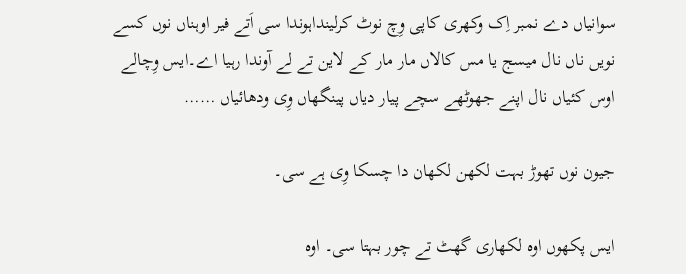سوانیاں دے نمبر اِک وکھری کاپی وِچ نوٹ کرلینداہوندا سی اَتے فیر اوہناں نوں کسے نویں ناں نال میسج یا مس کالاں مار مار کے لاین تے لے آوندا رہیا اے۔ایس وِچالے اوس کئیاں نال اپنے جھوٹھے سچے پیار دیاں پینگھاں وِی ودھائیاں ……

جیون نوں تھوڑ بہت لکھن لکھان دا چسکا وِی ہے سی۔

ایس پکھوں اوہ لکھاری گھٹ تے چور بہتا سی۔ اوہ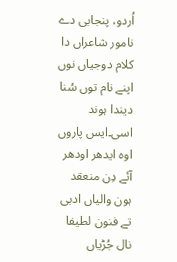اُردو، پنجابی دے نامور شاعراں دا کلام دوجیاں نوں اپنے نام توں سُنا دیندا ہوند اسی۔ایس پاروں اوہ ایدھر اودھر آئے دِن منعقد ہون والیاں ادبی تے فنون لطیفا نال جُڑیاں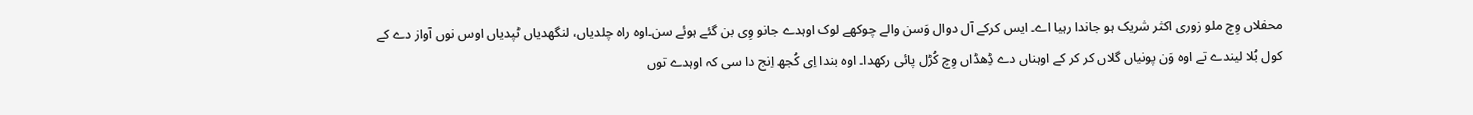محفلاں وِچ ملو زوری اکثر شریک ہو جاندا رہیا اے۔ ایس کرکے آل دوال وَسن والے چوکھے لوک اوہدے جانو وِی بن گئے ہوئے سن۔اوہ راہ چلدیاں، لنگھدیاں ٹپدیاں اوس نوں آواز دے کے کول بُلا لیندے تے اوہ وَن پونیاں گلاں کر کر کے اوہناں دے ڈِھڈاں وِچ کُڑل پائی رکھدا۔ اوہ بندا اِی کُجھ اِنج دا سی کہ اوہدے توں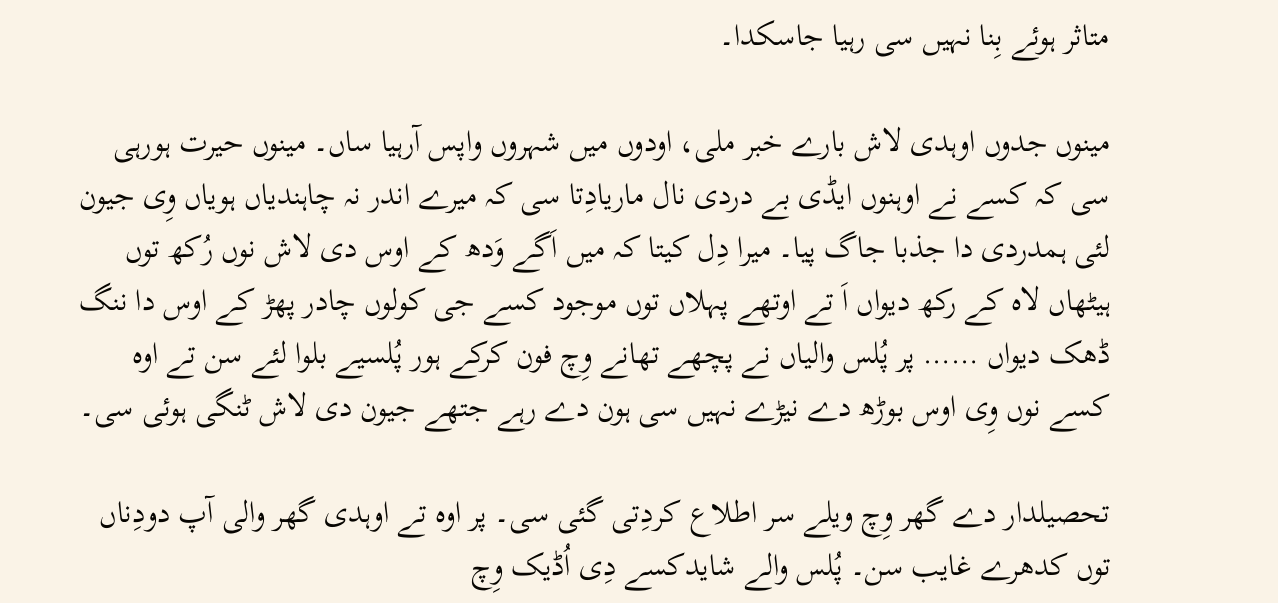متاثر ہوئے بِنا نہیں سی رہیا جاسکدا۔

مینوں جدوں اوہدی لاش بارے خبر ملی، اودوں میں شہروں واپس آرہیا ساں۔ مینوں حیرت ہورہی سی کہ کسے نے اوہنوں ایڈی بے دردی نال ماریادِتا سی کہ میرے اندر نہ چاہندیاں ہویاں وِی جیون لئی ہمدردی دا جذبا جاگ پیا۔ میرا دِل کیتا کہ میں اَگے وَدھ کے اوس دی لاش نوں رُکھ توں ہیٹھاں لاہ کے رکھ دیواں اَ تے اوتھے پہلاں توں موجود کسے جی کولوں چادر پھڑ کے اوس دا ننگ ڈھک دیواں …… پر پُلس والیاں نے پچھے تھانے وِچ فون کرکے ہور پُلسیے بلوا لئے سن تے اوہ کسے نوں وِی اوس بوڑھ دے نیڑے نہیں سی ہون دے رہے جتھے جیون دی لاش ٹنگی ہوئی سی۔

تحصیلدار دے گھر وِچ ویلے سر اطلاع کردِتی گئی سی۔ پر اوہ تے اوہدی گھر والی آپ دودِناں توں کدھرے غایب سن۔ پُلس والے شایدکسے دِی اُڈیک وِچ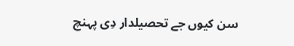سن کیوں جے تحصیلدار دِی پہنچ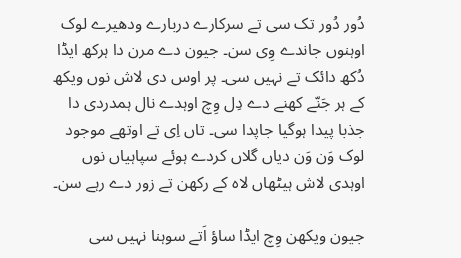دُور دُور تک سی تے سرکارے دربارے ودھیرے لوک اوہنوں جاندے وِی سن۔ جیون دے مرن دا ہرکھ ایڈا دُکھ دائک تے نہیں سی۔ پر اوس دی لاش نوں ویکھ کے ہر جَنّے کھنے دے دِل وِچ اوہدے نال ہمدردی دا جذبا پیدا ہوگیا جاپدا سی۔ تاں اِی تے اوتھے موجود لوک وَن وَن دیاں گلاں کردے ہوئے سپاہیاں نوں اوہدی لاش ہیٹھاں لاہ کے رکھن تے زور دے رہے سن۔

جیون ویکھن وِچ ایڈا ساؤ اَتے سوہنا نہیں سی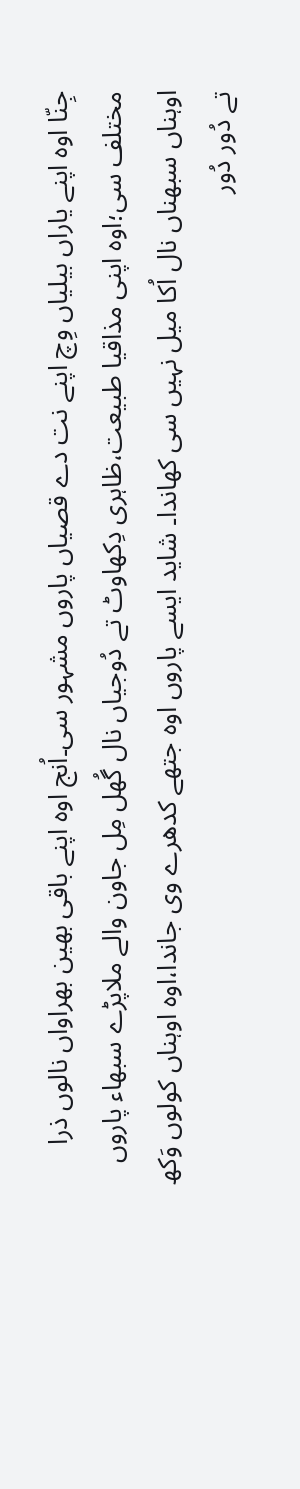جِنّا اوہ اپنے یاراں بیلیاں وِچ اپنے نت دے قصیاں پاروں مشہور سی۔اُنج اوہ اپنے باقی بھین بھراواں نالوں ذرا مختلف سی؛اوہ اپنی مذاقیا طبیعت،ظاہری دِکھاوٹ تے دُوجیاں نال گُھل مِل جاون والے ملاپڑے سبھاء پاروں اوہناں سبھناں نال اُکا میل نہیں سی کھاندا۔ شاید ایسے پاروں اوہ جتھے کدھرے وی جاندا،اوہ اوہناں کولوں وَکھ تے دُور دُور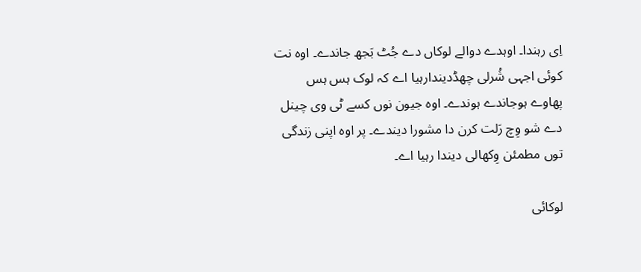اِی رہندا۔ اوہدے دوالے لوکاں دے جُٹ بَجھ جاندے۔ اوہ نت کوئی اجہی شُرلی چھڈدیندارہیا اے کہ لوک ہس ہس پھاوے ہوجاندے ہوندے۔ اوہ جیون نوں کسے ٹی وی چینل دے شو وِچ رَلت کرن دا مشورا دیندے۔ پر اوہ اپنی زندگی توں مطمئن وِکھالی دیندا رہیا اے۔

لوکائی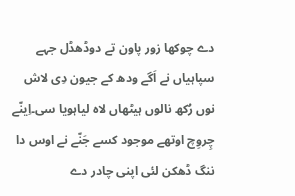دے چوکھا زور پاون تے دوڈھڈل جہے سپاہیاں نے اَگے ودھ کے جیون دِی لاش نوں رُکھ نالوں ہیٹھاں لاہ لیاہویا سی۔اِینّے چِروِچ اوتھے موجود کسے جَنّے نے اوس دا ننگ ڈھکن لئی اپنی چادر دے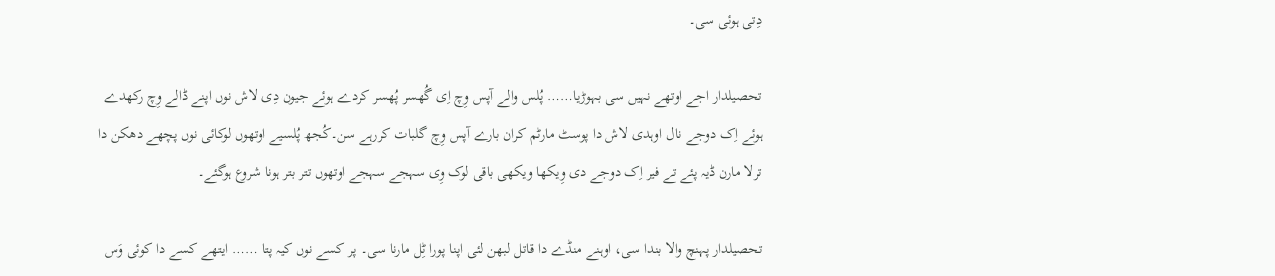دِتی ہوئی سی۔

تحصیلدار اجے اوتھے نہیں سی بہوڑیا…… پُلس والے آپس وِچ اِی گُھسر پُھسر کردے ہوئے جیون دِی لاش نوں اپنے ڈالے وِچ رکھدے ہوئے اِک دوجے نال اوہدی لاش دا پوسٹ مارٹم کران بارے آپس وِچ گلبات کررہے سن۔کُجھ پُلسیے اوتھوں لوکائی نوں پچھے دھکن دا ترلا مارن ڈیہ پئے تے فیر اِک دوجے دی وِیکھا ویکھی باقی لوک وِی سہجے سہجے اوتھوں تتر بتر ہونا شروع ہوگئے۔

تحصیلدار پہنچ والا بندا سی، اوہنے منڈے دا قاتل لبھن لئی اپنا پورا ٹِل مارنا سی۔ پر کسے نوں کیہ پتا …… ایتھے کسے دا کوئی وَس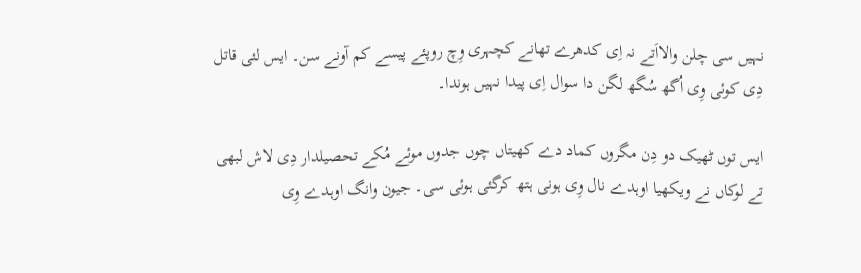نہیں سی چلن والااَتے نہ اِی کدھرے تھانے کچہری وِچ روپئے پیسے کم آونے سن۔ ایس لئی قاتل دِی کوئی وِی اُگھ سُگھ لگن دا سوال اِی پیدا نہیں ہوندا۔

ایس توں ٹھیک دو دِن مگروں کماد دے کھیتاں چوں جدوں موئے مُکے تحصیلدار دِی لاش لبھی تے لوکاں نے ویکھیا اوہدے نال وِی ہونی ہتھ کرگئی ہوئی سی۔ جیون وانگ اوہدے وِی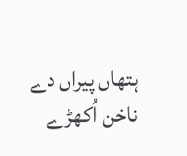ہتھاں پیراں دے ناخن اُکھڑے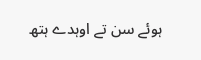ہوئے سن تے اوہدے ہتھ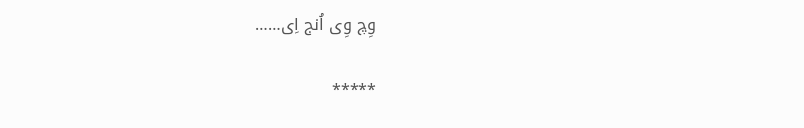وِچ وِی اُنج اِی……

٭٭٭٭٭